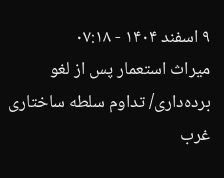۹ اسفند ۱۴۰۴ - ۰۷:۱۸
میراث استعمار پس از لغو برده‌داری/ تداوم سلطه ساختاری غرب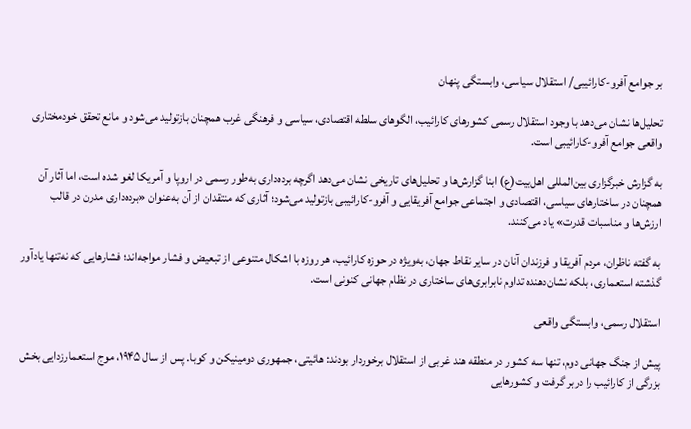بر جوامع آفرو-کارائیبی/ استقلال سیاسی، وابستگی پنهان

تحلیل‌ها نشان می‌دهد با وجود استقلال رسمی کشورهای کارائیب، الگوهای سلطه اقتصادی، سیاسی و فرهنگی غرب همچنان بازتولید می‌شود و مانع تحقق خودمختاری واقعی جوامع آفرو-کارائیبی است.

به گزارش خبرگزاری بین‌المللی اهل‌بیت(ع) ابنا گزارش‌ها و تحلیل‌های تاریخی نشان می‌دهد اگرچه برده‌داری به‌طور رسمی در اروپا و آمریکا لغو شده است، اما آثار آن همچنان در ساختارهای سیاسی، اقتصادی و اجتماعی جوامع آفریقایی و آفرو-کارائیبی بازتولید می‌شود؛ آثاری که منتقدان از آن به‌عنوان «برده‌داری مدرن در قالب ارزش‌ها و مناسبات قدرت» یاد می‌کنند.

به گفته ناظران، مردم آفریقا و فرزندان آنان در سایر نقاط جهان، به‌ویژه در حوزه کارائیب، هر روزه با اشکال متنوعی از تبعیض و فشار مواجه‌اند؛ فشارهایی که نه‌تنها یادآور گذشته استعماری، بلکه نشان‌دهنده تداوم نابرابری‌های ساختاری در نظام جهانی کنونی است.

استقلال رسمی، وابستگی واقعی

پیش از جنگ جهانی دوم، تنها سه کشور در منطقه هند غربی از استقلال برخوردار بودند: هائیتی، جمهوری دومینیکن و کوبا. پس از سال ۱۹۴۵، موج استعمارزدایی بخش بزرگی از کارائیب را دربر گرفت و کشورهایی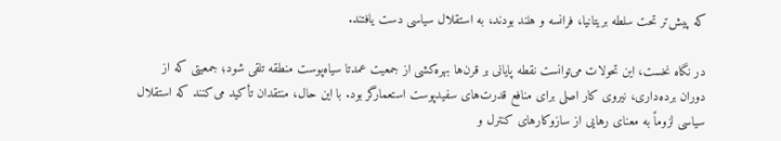که پیش‌تر تحت سلطه بریتانیا، فرانسه و هلند بودند، به استقلال سیاسی دست یافتند.

در نگاه نخست، این تحولات می‌توانست نقطه پایانی بر قرن‌ها بهره‌کشی از جمعیت عمدتا سیاه‌پوست منطقه تلقی شود؛ جمعیتی که از دوران برده‌داری، نیروی کار اصلی برای منافع قدرت‌های سفیدپوست استعمارگر بود. با این حال، منتقدان تأکید می‌کنند که استقلال سیاسی لزوماً به معنای رهایی از سازوکارهای کنترل و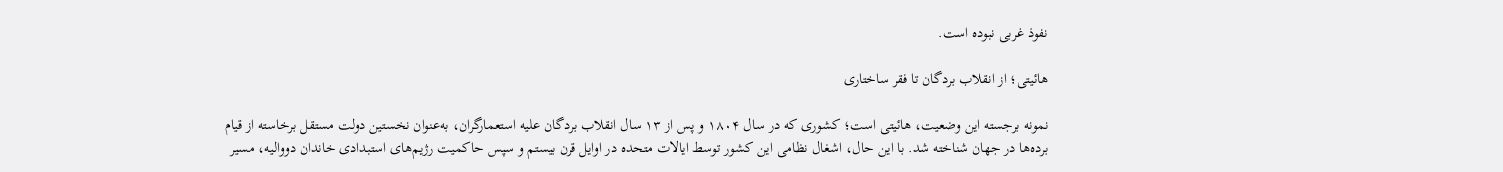نفوذ غربی نبوده است.

هائیتی؛ از انقلاب بردگان تا فقر ساختاری

نمونه برجسته این وضعیت، هائیتی است؛ کشوری که در سال ۱۸۰۴ و پس از ۱۳ سال انقلاب بردگان علیه استعمارگران، به‌عنوان نخستین دولت مستقل برخاسته از قیام برده‌ها در جهان شناخته شد. با این حال، اشغال نظامی این کشور توسط ایالات متحده در اوایل قرن بیستم و سپس حاکمیت رژیم‌های استبدادی خاندان دووالیه، مسیر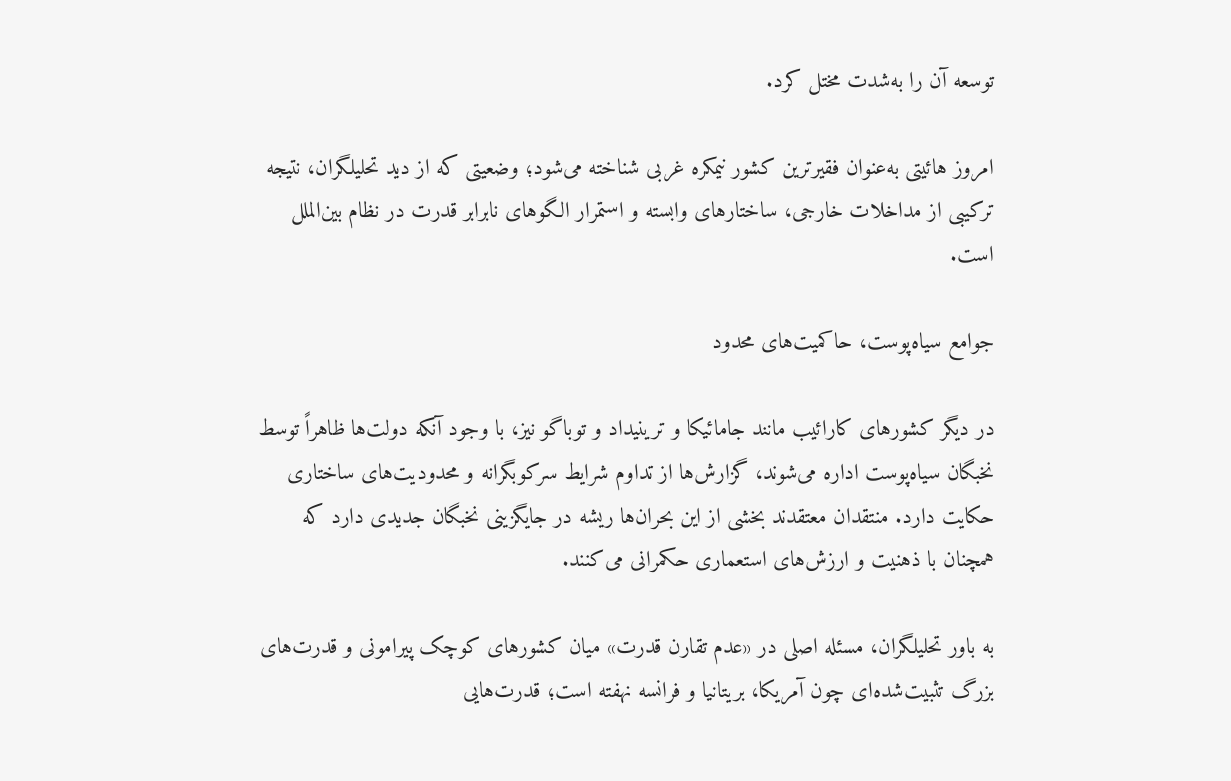توسعه آن را به‌شدت مختل کرد.

امروز هائیتی به‌عنوان فقیرترین کشور نیمکره غربی شناخته می‌شود؛ وضعیتی که از دید تحلیلگران، نتیجه ترکیبی از مداخلات خارجی، ساختارهای وابسته و استمرار الگوهای نابرابر قدرت در نظام بین‌الملل است.

جوامع سیاه‌پوست، حاکمیت‌های محدود

در دیگر کشورهای کارائیب مانند جامائیکا و ترینیداد و توباگو نیز، با وجود آنکه دولت‌ها ظاهراً توسط نخبگان سیاه‌پوست اداره می‌شوند، گزارش‌ها از تداوم شرایط سرکوبگرانه و محدودیت‌های ساختاری حکایت دارد. منتقدان معتقدند بخشی از این بحران‌ها ریشه در جایگزینی نخبگان جدیدی دارد که همچنان با ذهنیت و ارزش‌های استعماری حکمرانی می‌کنند.

به باور تحلیلگران، مسئله اصلی در «عدم تقارن قدرت» میان کشورهای کوچک پیرامونی و قدرت‌های بزرگ تثبیت‌شده‌ای چون آمریکا، بریتانیا و فرانسه نهفته است؛ قدرت‌هایی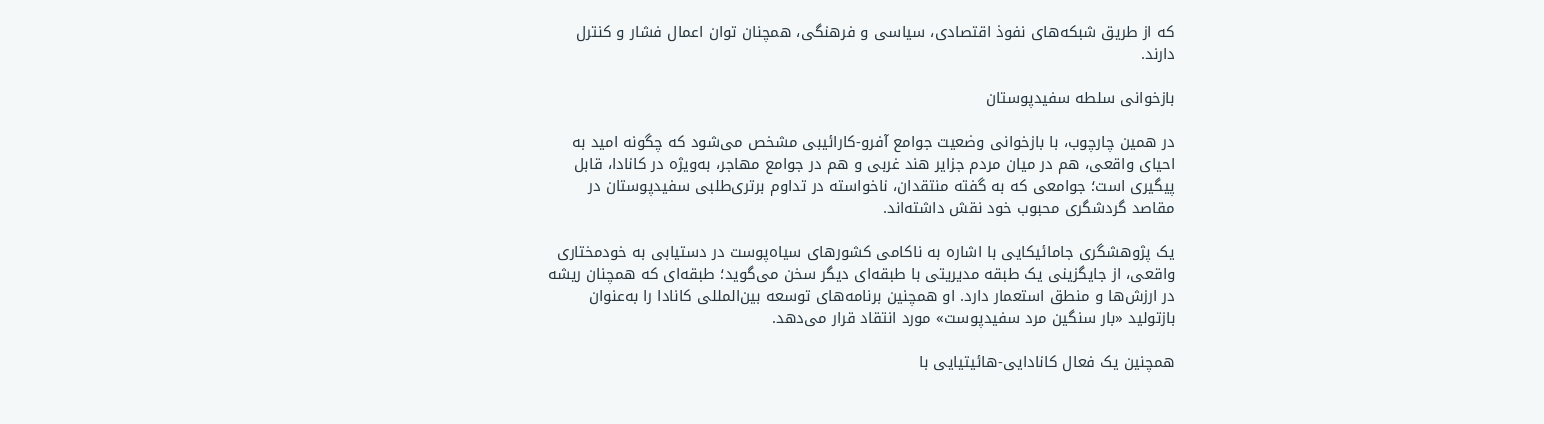که از طریق شبکه‌های نفوذ اقتصادی، سیاسی و فرهنگی، همچنان توان اعمال فشار و کنترل دارند.

بازخوانی سلطه سفیدپوستان

در همین چارچوب، با بازخوانی وضعیت جوامع آفرو-کارائیبی مشخص می‌شود که چگونه امید به احیای واقعی، هم در میان مردم جزایر هند غربی و هم در جوامع مهاجر، به‌ویژه در کانادا، قابل پیگیری است؛ جوامعی که به گفته منتقدان، ناخواسته در تداوم برتری‌طلبی سفیدپوستان در مقاصد گردشگری محبوب خود نقش داشته‌اند.

یک پژوهشگری جامائیکایی با اشاره به ناکامی کشورهای سیاه‌پوست در دستیابی به خودمختاری واقعی، از جایگزینی یک طبقه مدیریتی با طبقه‌ای دیگر سخن می‌گوید؛ طبقه‌ای که همچنان ریشه در ارزش‌ها و منطق استعمار دارد. او همچنین برنامه‌های توسعه بین‌المللی کانادا را به‌عنوان بازتولید «بار سنگین مرد سفیدپوست» مورد انتقاد قرار می‌دهد.

همچنین یک فعال کانادایی-هائیتیایی با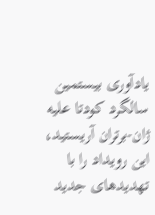یادآوری بیستمین سالگرد کودتا علیه ژان-برتران آریستید، این رویداد را با تهدیدهای جدید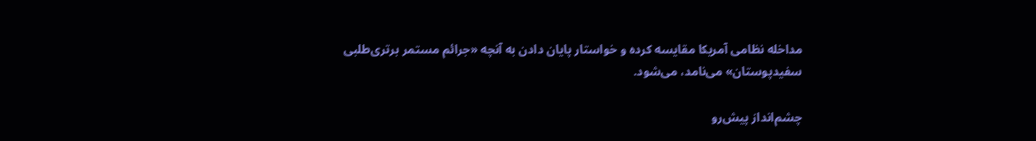مداخله نظامی آمریکا مقایسه کرده و خواستار پایان دادن به آنچه «جرائم مستمر برتری‌طلبی سفیدپوستان» می‌نامد، می‌شود.

چشم‌انداز پیش‌رو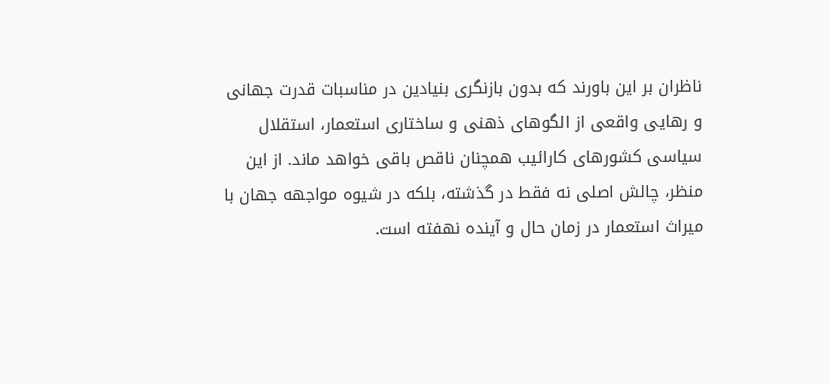ناظران بر این باورند که بدون بازنگری بنیادین در مناسبات قدرت جهانی و رهایی واقعی از الگوهای ذهنی و ساختاری استعمار، استقلال سیاسی کشورهای کارائیب همچنان ناقص باقی خواهد ماند. از این منظر، چالش اصلی نه فقط در گذشته، بلکه در شیوه مواجهه جهان با میراث استعمار در زمان حال و آینده نهفته است.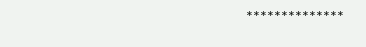**************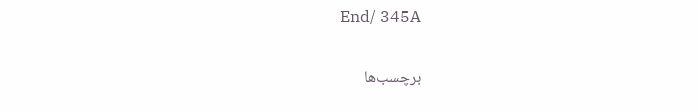End/ 345A

برچسب‌ها